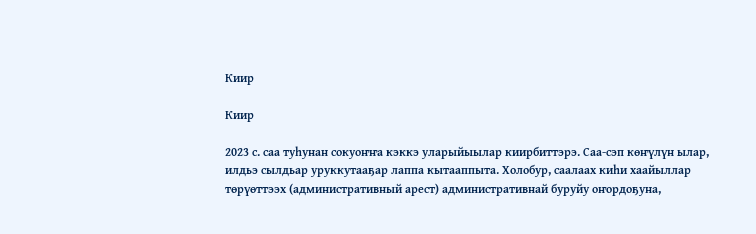Киир

Киир

2023 с. саа туһунан сокуоҥҥа кэккэ уларыйыылар киирбиттэрэ. Саа-сэп көҥүлүн ылар, илдьэ сылдьар уруккутааҕар лаппа кытааппыта. Холобур, саалаах киһи хаайыллар төрүөттээх (административный арест) административнай буруйу оҥордоҕуна,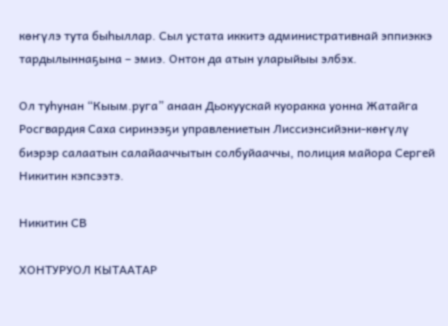көҥүлэ тута быһыллар. Сыл устата иккитэ административнай эппиэккэ тардылыннаҕына – эмиэ. Онтон да атын уларыйыы элбэх.

Ол туһунан “Кыым.руга” анаан Дьокуускай куоракка уонна Жатайга Росгвардия Саха сиринээҕи управлениетын Лиссиэнсийэни-көҥүлү биэрэр салаатын салайааччытын солбуйааччы, полиция майора Сергей Никитин кэпсээтэ.

Никитин СВ

ХОНТУРУОЛ КЫТААТАР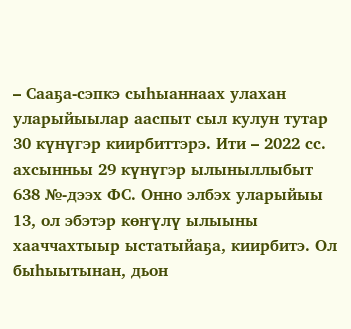– Сааҕа-сэпкэ сыһыаннаах улахан уларыйыылар ааспыт сыл кулун тутар 30 күнүгэр киирбиттэрэ. Ити – 2022 сс. ахсынньы 29 күнүгэр ылыныллыбыт 638 №-дээх ФС. Онно элбэх уларыйыы 13, ол эбэтэр көҥүлү ылыыны хааччахтыыр ыстатыйаҕа, киирбитэ. Ол быһыытынан, дьон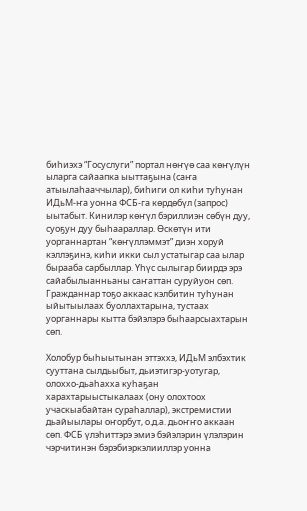биһиэхэ “Госуслуги” портал нөҥүө саа көҥүлүн ыларга сайаапка ыыттаҕына (саҥа атыылаһааччылар), биһиги ол киһи туһунан ИДьМ-ҥа уонна ФСБ-га көрдөбүл (запрос) ыытабыт. Кинилэр көҥүл бэриллиэн сөбүн дуу, суоҕун дуу быһаараллар. Өскөтүн ити уорганнартан “көҥүллэммэт” диэн хоруй кэллэҕинэ, киһи икки сыл устатыгар саа ылар бырааба сарбыллар. Үһүс сылыгар биирдэ эрэ сайабылыанньаны саҥаттан суруйуон сөп. Гражданнар тоҕо аккаас кэлбитин туһунан ыйытыылаах буоллахтарына, тустаах уорганнары кытта бэйэлэрэ быһаарсыахтарын сөп.

Холобур быһыытынан эттэххэ, ИДьМ элбэхтик сууттана сылдьыбыт, дьиэтигэр-уотугар, олоххо-дьаһахха куһаҕан харахтарыыстыкалаах (ону олохтоох учаскыабайтан сураһаллар), экстремистии дьайыылары оҥорбут, о.д.а. дьоҥҥо аккаан сөп. ФСБ үлэһиттэрэ эмиэ бэйэлэрин үлэлэрин чэрчитинэн бэрэбиэркэлииллэр уонна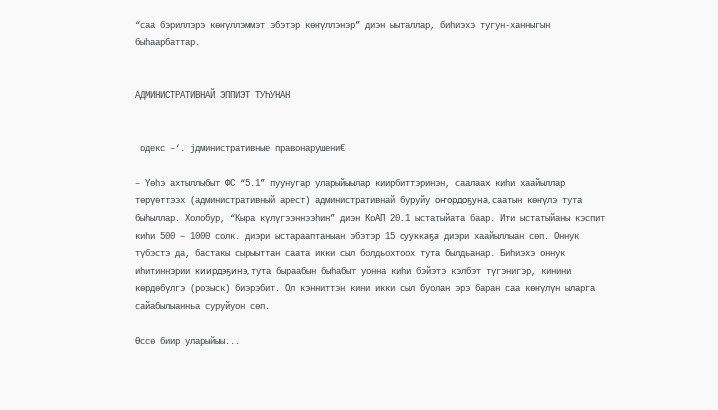“саа бэриллэрэ көҥүллэммэт эбэтэр көҥүллэнэр” диэн ыыталлар, биһиэхэ тугун-ханныгын быһаарбаттар.


АДМИНИСТРАТИВНАЙ ЭППИЭТ ТУҺУНАН


 одекс –‘. јдминистративные правонарушени€

– Үөһэ ахтыллыбыт ФС “5.1” пуунугар уларыйыылар киирбиттэринэн, саалаах киһи хаайыллар төрүөттээх (административный арест) административнай буруйу оҥордоҕуна, саатын көҥүлэ тута быһыллар. Холобур, “Кыра күлүгээннээһин” диэн КоАП 20.1 ыстатыйата баар. Ити ыстатыйаны кэспит киһи 500 – 1000 солк. диэри ыстарааптаныан эбэтэр 15 сууккаҕа диэри хаайыллыан сөп. Оннук түбэстэ да, бастакы сырыыттан саата икки сыл болдьохтоох тута былдьанар. Биһиэхэ оннук иһитиннэрии киирдэҕинэ, тута быраабын быһабыт уонна киһи бэйэтэ кэлбэт түгэнигэр, кинини көрдөбүлгэ (розыск) биэрэбит. Ол кэнниттэн кини икки сыл буолан эрэ баран саа көҥүлүн ыларга сайабылыанньа суруйуон сөп.

Өссө биир уларыйыы...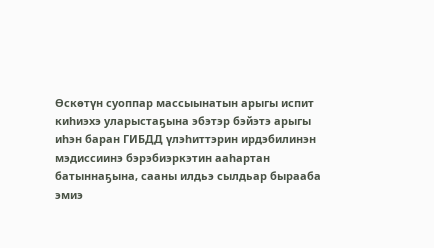Өскөтүн суоппар массыынатын арыгы испит киһиэхэ уларыстаҕына эбэтэр бэйэтэ арыгы иһэн баран ГИБДД үлэһиттэрин ирдэбилинэн мэдиссиинэ бэрэбиэркэтин ааһартан батыннаҕына, сааны илдьэ сылдьар бырааба эмиэ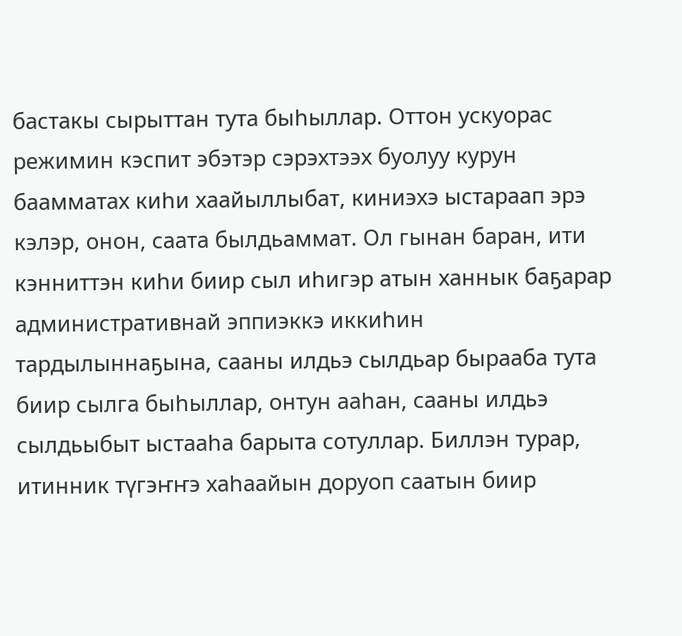бастакы сырыттан тута быһыллар. Оттон ускуорас режимин кэспит эбэтэр сэрэхтээх буолуу курун баамматах киһи хаайыллыбат, киниэхэ ыстараап эрэ кэлэр, онон, саата былдьаммат. Ол гынан баран, ити кэнниттэн киһи биир сыл иһигэр атын ханнык баҕарар административнай эппиэккэ иккиһин тардылыннаҕына, сааны илдьэ сылдьар бырааба тута биир сылга быһыллар, онтун ааһан, сааны илдьэ сылдьыбыт ыстааһа барыта сотуллар. Биллэн турар, итинник түгэҥҥэ хаһаайын доруоп саатын биир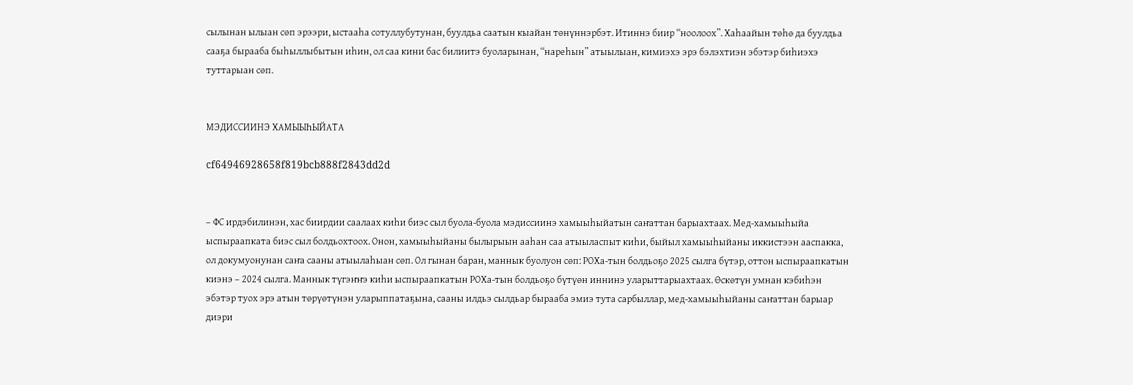сылынан ылыан сөп эрээри, ыстааһа сотуллубутунан, буулдьа саатын кыайан төнүннэрбэт. Итиннэ биир “ноолоох”. Хаһаайын төһө да буулдьа сааҕа бырааба быһыллыбытын иһин, ол саа кини бас билиитэ буоларынан, “нареһын” атыылыан, кимиэхэ эрэ бэлэхтиэн эбэтэр биһиэхэ туттарыан сөп.


МЭДИССИИНЭ ХАМЫЫҺЫЙАТА

cf64946928658f819bcb888f2843dd2d


– ФС ирдэбилинэн, хас биирдии саалаах киһи биэс сыл буола-буола мэдиссиинэ хамыыһыйатын саҥаттан барыахтаах. Мед-хамыыһыйа ыспыраапката биэс сыл болдьохтоох. Онон, хамыыһыйаны былырыын ааһан саа атыыласпыт киһи, быйыл хамыыһыйаны иккистээн ааспакка, ол докумуонунан саҥа сааны атыылаһыан сөп. Ол гынан баран, маннык буолуон сөп: РОХа-тын болдьоҕо 2025 сылга бүтэр, оттон ыспыраапкатын киэнэ – 2024 сылга. Маннык түгэҥҥэ киһи ыспыраапкатын РОХа-тын болдьоҕо бүтүөн иннинэ уларыттарыахтаах. Өскөтүн умнан кэбиһэн эбэтэр туох эрэ атын төрүөтүнэн уларыппатаҕына, сааны илдьэ сылдьар бырааба эмиэ тута сарбыллар, мед-хамыыһыйаны саҥаттан барыар диэри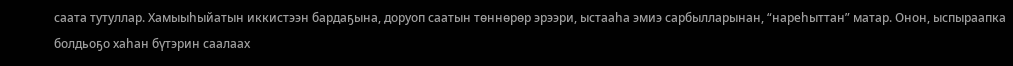саата тутуллар. Хамыыһыйатын иккистээн бардаҕына, доруоп саатын төннөрөр эрээри, ыстааһа эмиэ сарбылларынан, “нареһыттан” матар. Онон, ыспыраапка болдьоҕо хаһан бүтэрин саалаах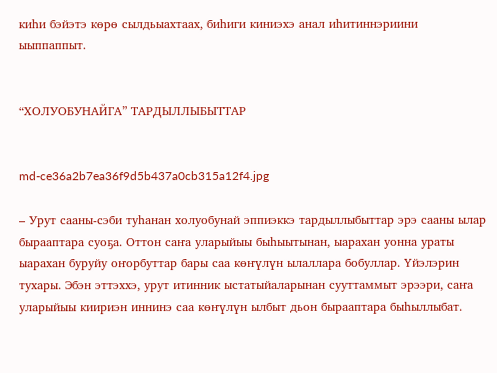киһи бэйэтэ көрө сылдьыахтаах, биһиги киниэхэ анал иһитиннэриини ыыппаппыт.


“ХОЛУОБУНАЙГА” ТАРДЫЛЛЫБЫТТАР


md-ce36a2b7ea36f9d5b437a0cb315a12f4.jpg

– Урут сааны-сэби туһанан холуобунай эппиэккэ тардыллыбыттар эрэ сааны ылар бырааптара суоҕа. Оттон саҥа уларыйыы быһыытынан, ыарахан уонна ураты ыарахан буруйу оҥорбуттар бары саа көҥүлүн ылаллара бобуллар. Үйэлэрин тухары. Эбэн эттэххэ, урут итинник ыстатыйаларынан сууттаммыт эрээри, саҥа уларыйыы киириэн иннинэ саа көҥүлүн ылбыт дьон бырааптара быһыллыбат.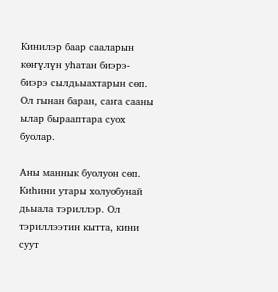Кинилэр баар сааларын көҥүлүн уһатан биэрэ-биэрэ сылдьыахтарын сөп. Ол гынан баран, саҥа сааны ылар бырааптара суох буолар.

Аны маннык буолуон сөп. Киһини утары холуобунай дьыала тэриллэр. Ол тэриллээтин кытта, кини суут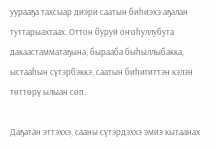уурааҕа тахсыар диэри саатын биһиэхэ аҕалан туттарыахтаах. Оттон буруй оҥоһуллубута дакаастамматаҕына, бырааба быһыллыбакка, ыстааһын сүтэрбэккэ, саатын биһигиттэн кэлэн төттөрү ылыан сөп.

Даҕатан эттэххэ, сааны сүтэрдэххэ эмиэ кытаанах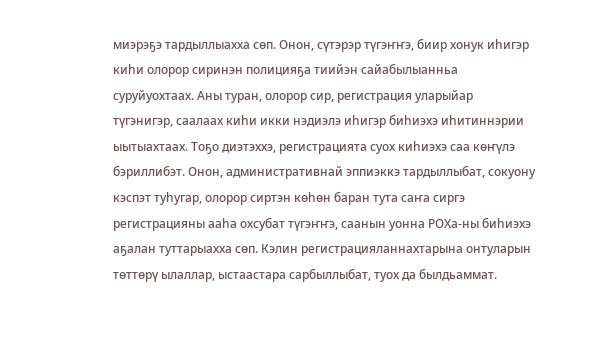миэрэҕэ тардыллыахха сөп. Онон, сүтэрэр түгэҥҥэ, биир хонук иһигэр киһи олорор сиринэн полицияҕа тиийэн сайабылыанньа суруйуохтаах. Аны туран, олорор сир, регистрация уларыйар түгэнигэр, саалаах киһи икки нэдиэлэ иһигэр биһиэхэ иһитиннэрии ыытыахтаах. Тоҕо диэтэххэ, регистрацията суох киһиэхэ саа көҥүлэ бэриллибэт. Онон, административнай эппиэккэ тардыллыбат, сокуону кэспэт туһугар, олорор сиртэн көһөн баран тута саҥа сиргэ регистрацияны ааһа охсубат түгэҥҥэ, саанын уонна РОХа-ны биһиэхэ аҕалан туттарыахха сөп. Кэлин регистрацияланнахтарына онтуларын төттөрү ылаллар, ыстаастара сарбыллыбат, туох да былдьаммат.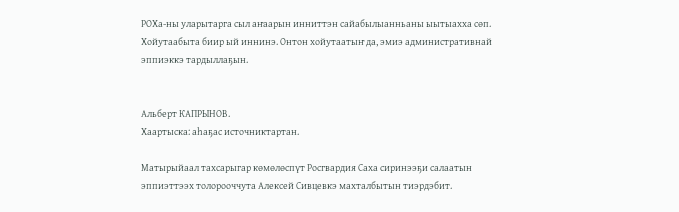РОХа-ны уларытарга сыл аҥаарын инниттэн сайабылыанньаны ыытыахха сөп. Хойутаабыта биир ый иннинэ. Онтон хойутаатыҥ да, эмиэ административнай эппиэккэ тардыллаҕын.


Альберт КАПРЫНОВ.
Хаартыска: аһаҕас источниктартан.

Матырыйаал тахсарыгар көмөлөспүт Росгвардия Саха сиринээҕи салаатын эппиэттээх толорооччута Алексей Сивцевкэ махталбытын тиэрдэбит.